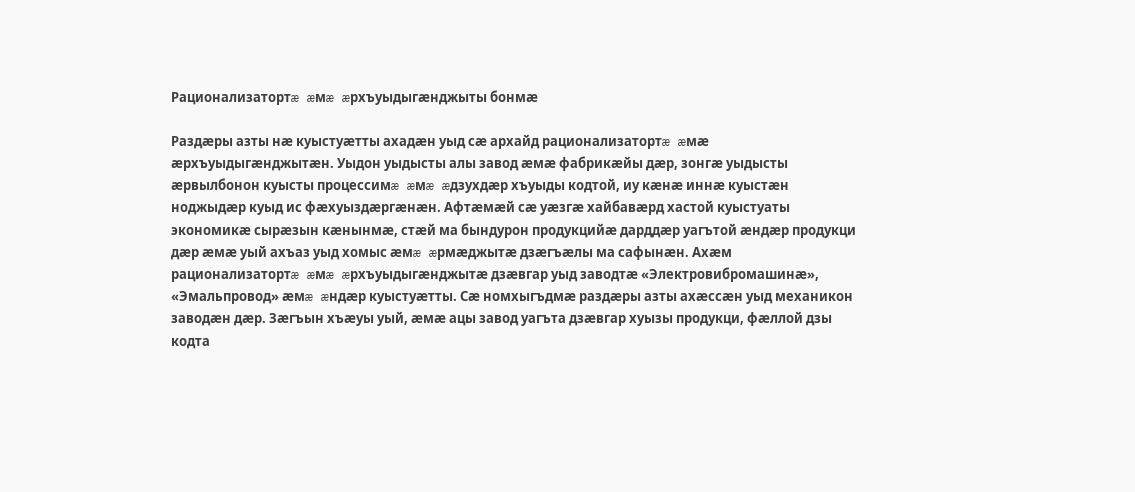Рационализатортæ æмæ æрхъуыдыгæнджыты бонмæ

Раздæры азты нæ куыстуæтты ахадæн уыд сæ архайд рационализатортæ æмæ æрхъуыдыгæнджытæн. Уыдон уыдысты алы завод æмæ фабрикæйы дæр, зонгæ уыдысты æрвылбонон куысты процессимæ æмæ æдзухдæр хъуыды кодтой, иу кæнæ иннæ куыстæн ноджыдæр куыд ис фæхуыздæргæнæн. Афтæмæй сæ уæзгæ хайбавæрд хастой куыстуаты экономикæ сырæзын кæнынмæ, стæй ма бындурон продукцийæ дарддæр уагътой æндæр продукци дæр æмæ уый ахъаз уыд хомыс æмæ æрмæджытæ дзæгъæлы ма сафынæн. Ахæм рационализатортæ æмæ æрхъуыдыгæнджытæ дзæвгар уыд заводтæ «Электровибромашинæ», «Эмальпровод» æмæ æндæр куыстуæтты. Сæ номхыгъдмæ раздæры азты ахæссæн уыд механикон заводæн дæр. Зæгъын хъæуы уый, æмæ ацы завод уагъта дзæвгар хуызы продукци, фæллой дзы кодта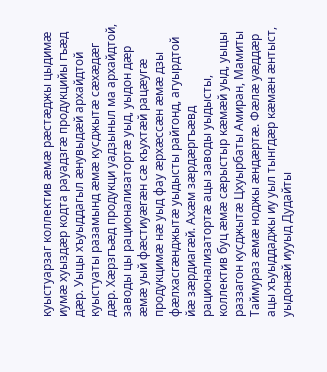куыстуарзаг коллектив æмæ рæстæджы цыдимæ иумæ хуыздæр кодта рауадзгæ продукцийы гъæд дæр. Уыцы хъуыддагыл æнувыдæй архайдтой куыстуаты разамынд æмæ кусджытæ сæхæдæг дæр. Хæрзгъæд продукци уадзыныл ма архайдтой, заводы цы рационализатортæ уыд, уыдон дæр æмæ уый фæстиуæгæн сæ къухтæй рацæугæ продукцимæ нæ уыд фау æрхæссæн æмæ дзы фæлхасгæнджытæ уыдысты райгонд, агуырдтой йæ зæрдиагæй. Ахæм зæрдæргъæвд рационализатортæ ацы заводы уыдысты, коллектив буц æмæ сæрыстыр кæмæй уыд, уыцы раззагон кусджытæ Цхуырбаты Амиран, Мамиты Таймураз æмæ ноджы æндæртæ. Фæлæ уæддæр ацы хъуыддаджы иу уыл тынгдæр кæмæн æнтыст, уыдонæй иууыд Дудайты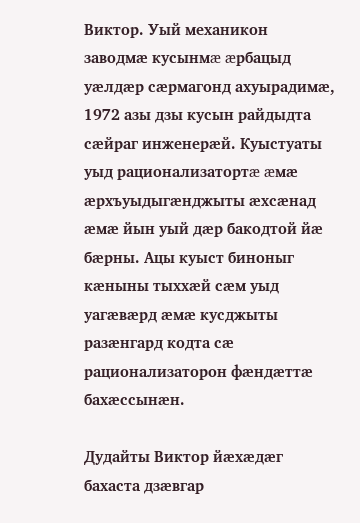Виктор. Уый механикон заводмæ кусынмæ æрбацыд уæлдæр сæрмагонд ахуырадимæ, 1972 азы дзы кусын райдыдта сæйраг инженерæй. Куыстуаты уыд рационализатортæ æмæ æрхъуыдыгæнджыты æхсæнад æмæ йын уый дæр бакодтой йæ бæрны. Ацы куыст биноныг кæныны тыххæй сæм уыд уагæвæрд æмæ кусджыты разæнгард кодта сæ рационализаторон фæндæттæ бахæссынæн.

Дудайты Виктор йæхæдæг бахаста дзæвгар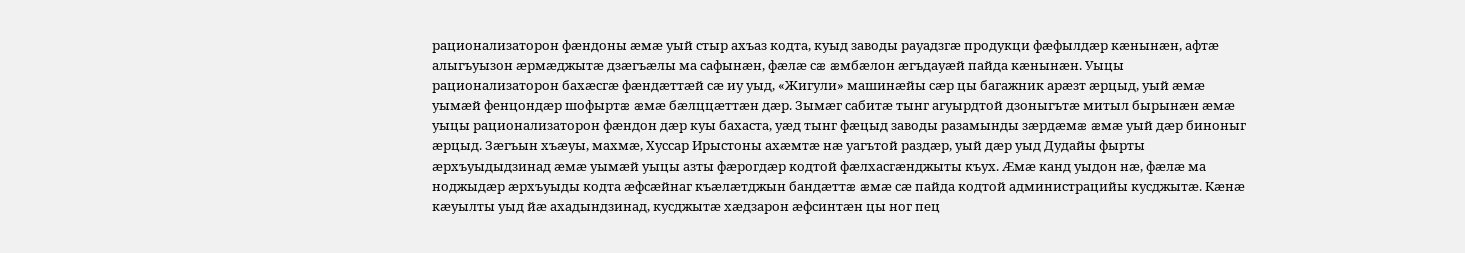рационализаторон фæндоны æмæ уый стыр ахъаз кодта, куыд заводы рауадзгæ продукци фæфылдæр кæнынæн, афтæ алыгъуызон æрмæджытæ дзæгъæлы ма сафынæн, фæлæ сæ æмбæлон æгъдауæй пайда кæнынæн. Уыцы рационализаторон бахæсгæ фæндæттæй сæ иу уыд, «Жигули» машинæйы сæр цы багажник арæзт æрцыд, уый æмæ уымæй фенцондæр шофыртæ æмæ бæлццæттæн дæр. Зымæг сабитæ тынг агуырдтой дзоныгътæ митыл бырынæн æмæ уыцы рационализаторон фæндон дæр куы бахаста, уæд тынг фæцыд заводы разамынды зæрдæмæ æмæ уый дæр биноныг æрцыд. Зæгъын хъæуы, махмæ, Хуссар Ирыстоны ахæмтæ нæ уагътой раздæр, уый дæр уыд Дудайы фырты æрхъуыдыдзинад æмæ уымæй уыцы азты фæрогдæр кодтой фæлхасгæнджыты къух. Æмæ канд уыдон нæ, фæлæ ма ноджыдæр æрхъуыды кодта æфсæйнаг къæлæтджын бандæттæ æмæ сæ пайда кодтой администрацийы кусджытæ. Кæнæ кæуылты уыд йæ ахадындзинад, кусджытæ хæдзарон æфсинтæн цы ног пец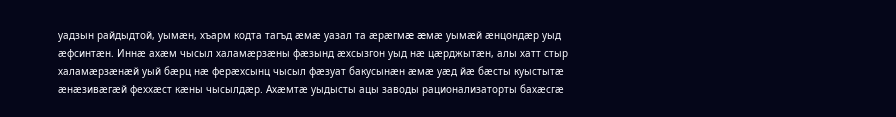уадзын райдыдтой, уымæн, хъарм кодта тагъд æмæ уазал та æрæгмæ æмæ уымæй æнцондæр уыд æфсинтæн. Иннæ ахæм чысыл халамæрзæны фæзынд æхсызгон уыд нæ цæрджытæн, алы хатт стыр халамæрзæнæй уый бæрц нæ ферæхсынц чысыл фæзуат бакусынæн æмæ уæд йæ бæсты куыстытæ æнæзивæгæй феххæст кæны чысылдæр. Ахæмтæ уыдысты ацы заводы рационализаторты бахæсгæ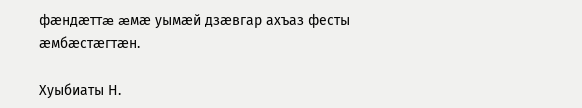фæндæттæ æмæ уымæй дзæвгар ахъаз фесты æмбæстæгтæн.

Хуыбиаты Н.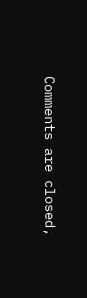Comments are closed,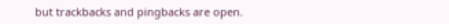but trackbacks and pingbacks are open.